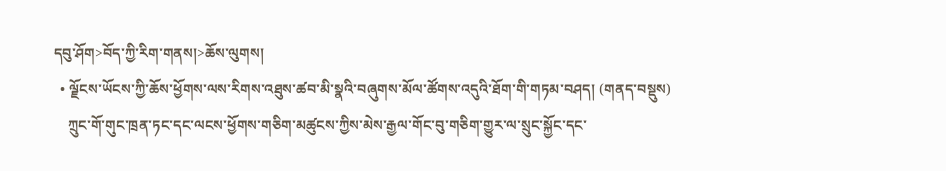དབུ་ཤོག>བོད་ཀྱི་རིག་གནས།>ཆོས་ལུགས།
  • ལྗོངས་ཡོངས་ཀྱི་ཆོས་ཕྱོགས་ལས་རིགས་འཐུས་ཚབ་མི་སྣའི་བཞུགས་མོལ་ཚོགས་འདུའི་ཐོག་གི་གཏམ་བཤད། (གནད་བསྡུས)
    ཀྲུང་གོ་གུང་ཁྲན་ཏང་དང་ལངས་ཕྱོགས་གཅིག་མཚུངས་ཀྱིས་མེས་རྒྱལ་གོང་བུ་གཅིག་གྱུར་ལ་སྲུང་སྐྱོང་དང་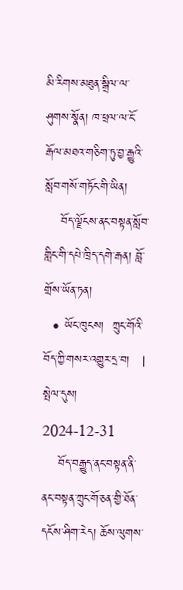མི་རིགས་མཐུན་སྒྲིལ་ལ་ཤུགས་སྣོན། ཁ་ཕྲལ་ལ་ངོ་རྒོལ་མཐའ་གཅིག་ཏུ་བྱ་རྒྱུའི་སློབ་གསོ་གཏོང་གི་ཡིན།
    བོད་ལྗོངས་ནང་བསྟན་སློབ་གླིང་གི་དཔེ་ཁྲིད་དགེ་རྒན། བློ་གྲོས་ཡོན་ཏན།
  • ཡོང་ཁུངས།  ཀྲུང་གོའི་བོད་ཀྱི་གསར་འགྱུར་དྲ་བ།   |     སྤེལ་དུས།  2024-12-31
    བོད་བརྒྱུད་ནང་བསྟན་ནི་ནང་བསྟན་ཀྲུང་གོ་ཅན་གྱི་ཐོན་དངོས་ཤིག་རེད། ཆོས་ལུགས་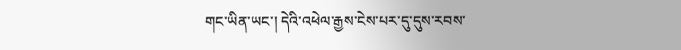གང་ཡིན་ཡང་། དེའི་འཕེལ་རྒྱས་ངེས་པར་དུ་དུས་རབས་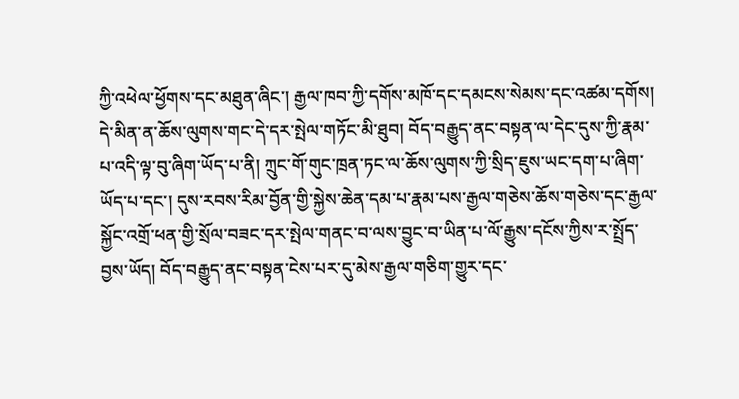ཀྱི་འཕེལ་ཕྱོགས་དང་མཐུན་ཞིང་། རྒྱལ་ཁབ་ཀྱི་དགོས་མཁོ་དང་དམངས་སེམས་དང་འཚམ་དགོས། དེ་མིན་ན་ཆོས་ལུགས་གང་དེ་དར་སྤེལ་གཏོང་མི་ཐུབ། བོད་བརྒྱུད་ནང་བསྟན་ལ་དེང་དུས་ཀྱི་རྣམ་པ་འདི་ལྟ་བུ་ཞིག་ཡོད་པ་ནི། ཀྲུང་གོ་གུང་ཁྲན་ཏང་ལ་ཆོས་ལུགས་ཀྱི་སྲིད་ཇུས་ཡང་དག་པ་ཞིག་ཡོད་པ་དང་། དུས་རབས་རིམ་བྱོན་གྱི་སྐྱེས་ཆེན་དམ་པ་རྣམ་པས་རྒྱལ་གཅེས་ཆོས་གཅེས་དང་རྒྱལ་སྐྱོང་འགྲོ་ཕན་གྱི་སྲོལ་བཟང་དར་སྤེལ་གནང་བ་ལས་བྱུང་བ་ཡིན་པ་ལོ་རྒྱུས་དངོས་ཀྱིས་ར་སྤྲོད་བྱས་ཡོད། བོད་བརྒྱུད་ནང་བསྟན་ངེས་པར་དུ་མེས་རྒྱལ་གཅིག་གྱུར་དང་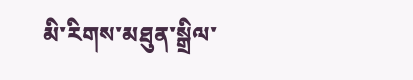མི་རིགས་མཐུན་སྒྲིལ་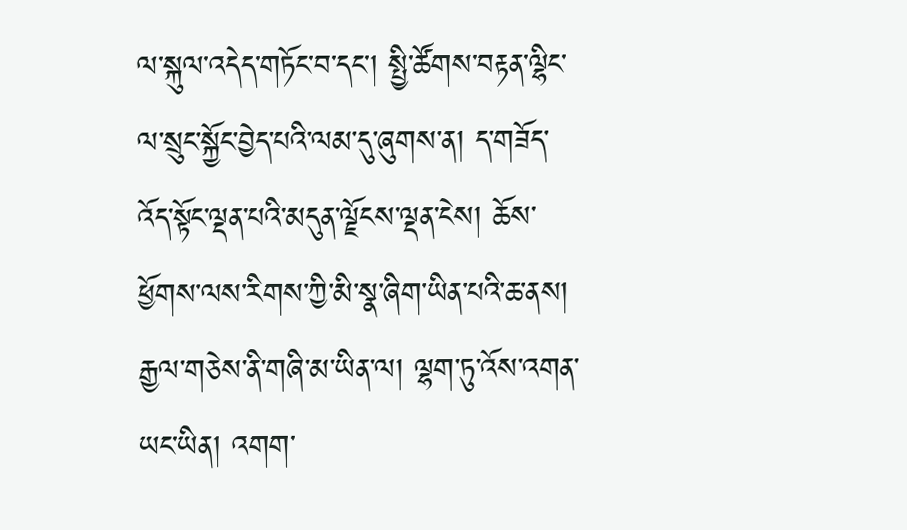ལ་སྐུལ་འདེད་གཏོང་བ་དང་། སྤྱི་ཚོགས་བརྟན་ལྷིང་ལ་སྲུང་སྐྱོང་བྱེད་པའི་ལམ་དུ་ཞུགས་ན། ད་གཟོད་འོད་སྟོང་ལྡན་པའི་མདུན་ལྗོངས་ལྡན་ངེས། ཆོས་ཕྱོགས་ལས་རིགས་ཀྱི་མི་སྣ་ཞིག་ཡིན་པའི་ཆ་ནས། རྒྱལ་གཅེས་ནི་གཞི་མ་ཡིན་ལ། ལྷག་ཏུ་འོས་འགན་ཡང་ཡིན། འགག་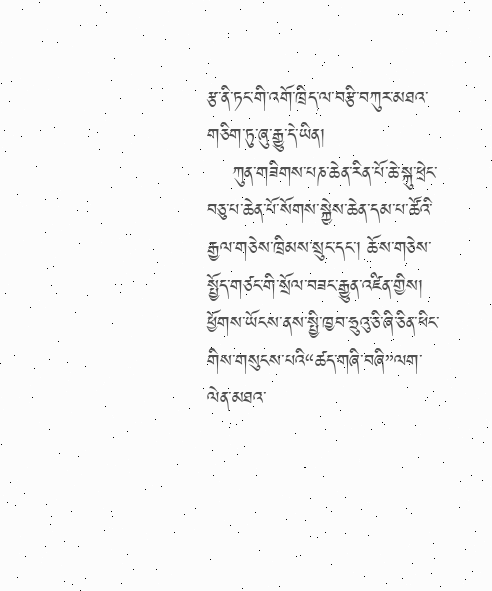རྩ་ནི་ཏང་གི་འགོ་ཁྲིད་ལ་བརྩི་བཀུར་མཐའ་གཅིག་ཏུ་ཞུ་རྒྱུ་དེ་ཡིན།
    ཀུན་གཟིགས་པཎ་ཆེན་རིན་པོ་ཆེ་སྐུ་ཕྲེང་བཅུ་པ་ཆེན་པོ་སོགས་སྐྱེས་ཆེན་དམ་པ་ཚོའི་རྒྱལ་གཅེས་ཁྲིམས་སྲུང་དང་། ཆོས་གཅེས་སྤྱོད་གཙང་གི་སྲོལ་བཟང་རྒྱུན་འཛིན་གྱིས། ཕྱོགས་ཡོངས་ནས་སྤྱི་ཁྱབ་ཧྲུའུ་ཅི་ཞི་ཅིན་ཕིང་གིས་གསུངས་པའི“ཚད་གཞི་བཞི”ལག་ལེན་མཐའ་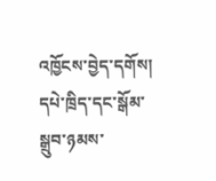འཁྱོངས་བྱེད་དགོས། དཔེ་ཁྲིད་དང་སྒོམ་སྒྲུབ་ཉམས་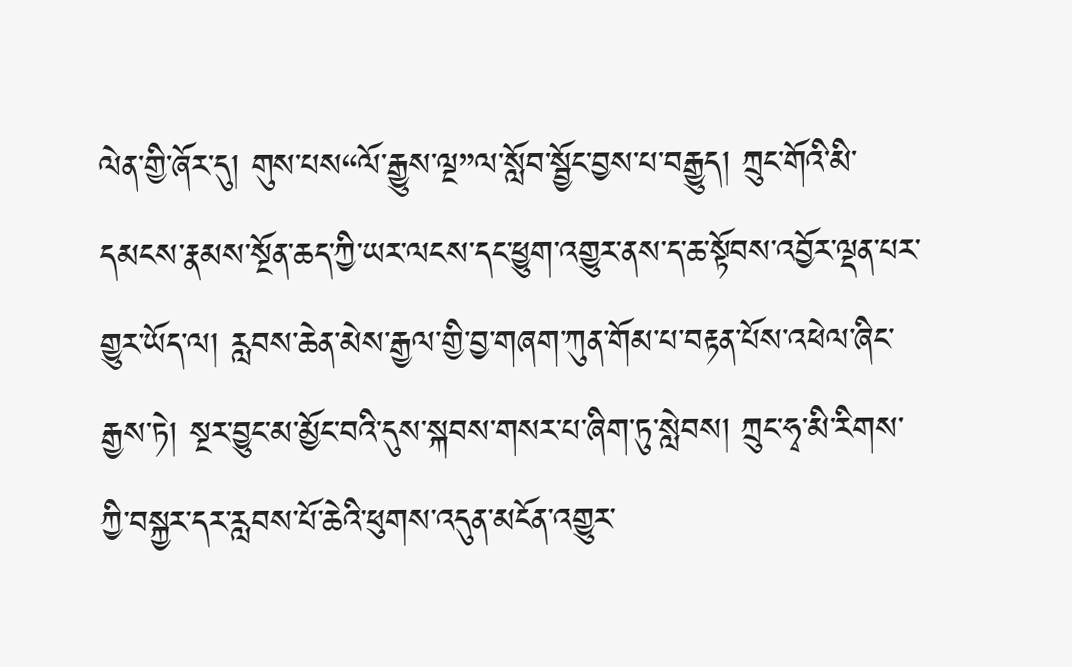ལེན་གྱི་ཞོར་དུ། གུས་པས“ལོ་རྒྱུས་ལྔ”ལ་སློབ་སྦྱོང་བྱས་པ་བརྒྱུད། ཀྲུང་གོའི་མི་དམངས་རྣམས་སྔོན་ཆད་ཀྱི་ཡར་ལངས་དང་ཕྱུག་འགྱུར་ནས་ད་ཆ་སྟོབས་འབྱོར་ལྡན་པར་གྱུར་ཡོད་ལ། རླབས་ཆེན་མེས་རྒྱལ་གྱི་བྱ་གཞག་ཀུན་གོམ་པ་བརྟན་པོས་འཕེལ་ཞིང་རྒྱས་ཏེ། སྔར་བྱུང་མ་མྱོང་བའི་དུས་སྐབས་གསར་པ་ཞིག་ཏུ་སླེབས། ཀྲུང་ཧྭ་མི་རིགས་ཀྱི་བསྐྱར་དར་རླབས་པོ་ཆེའི་ཕུགས་འདུན་མངོན་འགྱུར་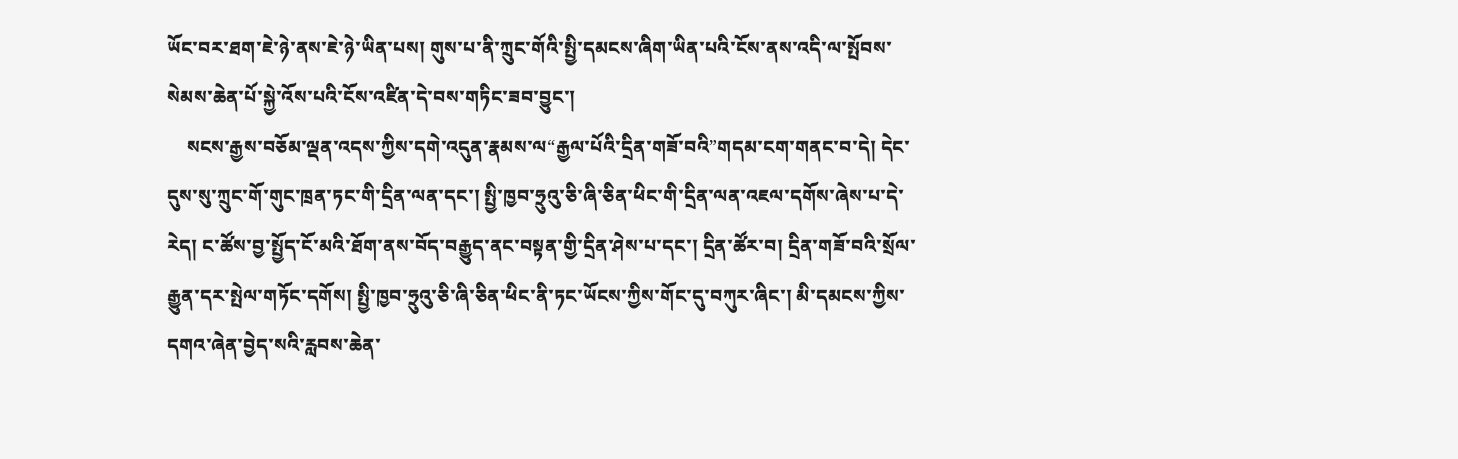ཡོང་བར་ཐག་ཇེ་ཉེ་ནས་ཇེ་ཉེ་ཡིན་པས། གུས་པ་ནི་ཀྲུང་གོའི་སྤྱི་དམངས་ཞིག་ཡིན་པའི་ངོས་ནས་འདི་ལ་སྤོབས་སེམས་ཆེན་པོ་སྐྱེ་འོས་པའི་ངོས་འཛིན་དེ་བས་གཏིང་ཟབ་བྱུང་།
    སངས་རྒྱས་བཅོམ་ལྡན་འདས་ཀྱིས་དགེ་འདུན་རྣམས་ལ“རྒྱལ་པོའི་དྲིན་གཟོ་བའི”གདམ་ངག་གནང་བ་དེ། དེང་དུས་སུ་ཀྲུང་གོ་གུང་ཁྲན་ཏང་གི་དྲིན་ལན་དང་། སྤྱི་ཁྱབ་ཧྲུའུ་ཅི་ཞི་ཅིན་ཕིང་གི་དྲིན་ལན་འཇལ་དགོས་ཞེས་པ་དེ་རེད། ང་ཚོས་བྱ་སྤྱོད་ངོ་མའི་ཐོག་ནས་བོད་བརྒྱུད་ནང་བསྟན་གྱི་དྲིན་ཤེས་པ་དང་། དྲིན་ཚོར་བ། དྲིན་གཟོ་བའི་སྲོལ་རྒྱུན་དར་སྤེལ་གཏོང་དགོས། སྤྱི་ཁྱབ་ཧྲུའུ་ཅི་ཞི་ཅིན་ཕིང་ནི་ཏང་ཡོངས་ཀྱིས་གོང་དུ་བཀུར་ཞིང་། མི་དམངས་ཀྱིས་དགའ་ཞེན་བྱེད་སའི་རླབས་ཆེན་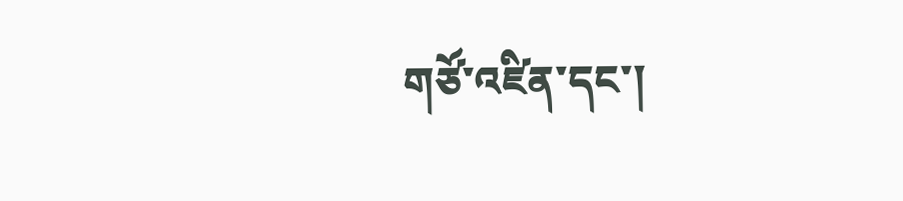གཙོ་འཛིན་དང་།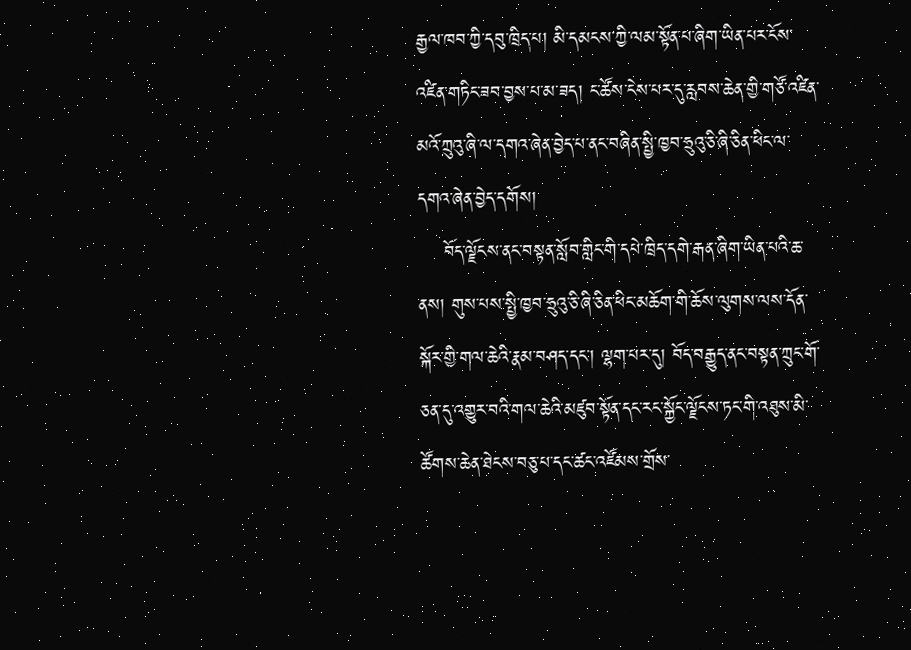རྒྱལ་ཁབ་ཀྱི་དབུ་ཁྲིད་པ། མི་དམངས་ཀྱི་ལམ་སྟོན་པ་ཞིག་ཡིན་པར་ངོས་འཛིན་གཏིང་ཟབ་བྱས་པ་མ་ཟད། ང་ཚོས་ངེས་པར་དུ་རླབས་ཆེན་གྱི་གཙོ་འཛིན་མའོ་ཀྲུའུ་ཞི་ལ་དགའ་ཞེན་བྱེད་པ་ནང་བཞིན་སྤྱི་ཁྱབ་ཧྲུའུ་ཅི་ཞི་ཅིན་ཕིང་ལ་དགའ་ཞེན་བྱེད་དགོས།
    བོད་ལྗོངས་ནང་བསྟན་སློབ་གླིང་གི་དཔེ་ཁྲིད་དགེ་རྒན་ཞིག་ཡིན་པའི་ཆ་ནས། གུས་པས་སྤྱི་ཁྱབ་ཧྲུའུ་ཅི་ཞི་ཅིན་ཕིང་མཆོག་གི་ཆོས་ལུགས་ལས་དོན་སྐོར་གྱི་གལ་ཆེའི་རྣམ་བཤད་དང་། ལྷག་པར་དུ། བོད་བརྒྱུད་ནང་བསྟན་ཀྲུང་གོ་ཅན་དུ་འགྱུར་བའི་གལ་ཆེའི་མཛུབ་སྟོན་དང་རང་སྐྱོང་ལྗོངས་ཏང་གི་འཐུས་མི་ཚོགས་ཆེན་ཐེངས་བཅུ་པ་དང་ཚང་འཛོམས་གྲོས་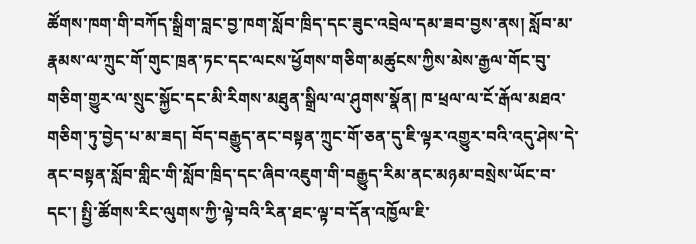ཚོགས་ཁག་གི་བཀོད་སྒྲིག་བླང་བྱ་ཁག་སློབ་ཁྲིད་དང་ཟུང་འབྲེལ་དམ་ཟབ་བྱས་ནས། སློབ་མ་རྣམས་ལ་ཀྲུང་གོ་གུང་ཁྲན་ཏང་དང་ལངས་ཕྱོགས་གཅིག་མཚུངས་ཀྱིས་མེས་རྒྱལ་གོང་བུ་གཅིག་གྱུར་ལ་སྲུང་སྐྱོང་དང་མི་རིགས་མཐུན་སྒྲིལ་ལ་ཤུགས་སྣོན། ཁ་ཕྲལ་ལ་ངོ་རྒོལ་མཐའ་གཅིག་ཏུ་བྱེད་པ་མ་ཟད། བོད་བརྒྱུད་ནང་བསྟན་ཀྲུང་གོ་ཅན་དུ་ཇི་ལྟར་འགྱུར་བའི་འདུ་ཤེས་དེ་ནང་བསྟན་སློབ་གླིང་གི་སློབ་ཁྲིད་དང་ཞིབ་འཇུག་གི་བརྒྱུད་རིམ་ནང་མཉམ་བསྲེས་ཡོང་བ་དང་། སྤྱི་ཚོགས་རིང་ལུགས་ཀྱི་ལྟེ་བའི་རིན་ཐང་ལྟ་བ་དོན་འཁྱོལ་ཇི་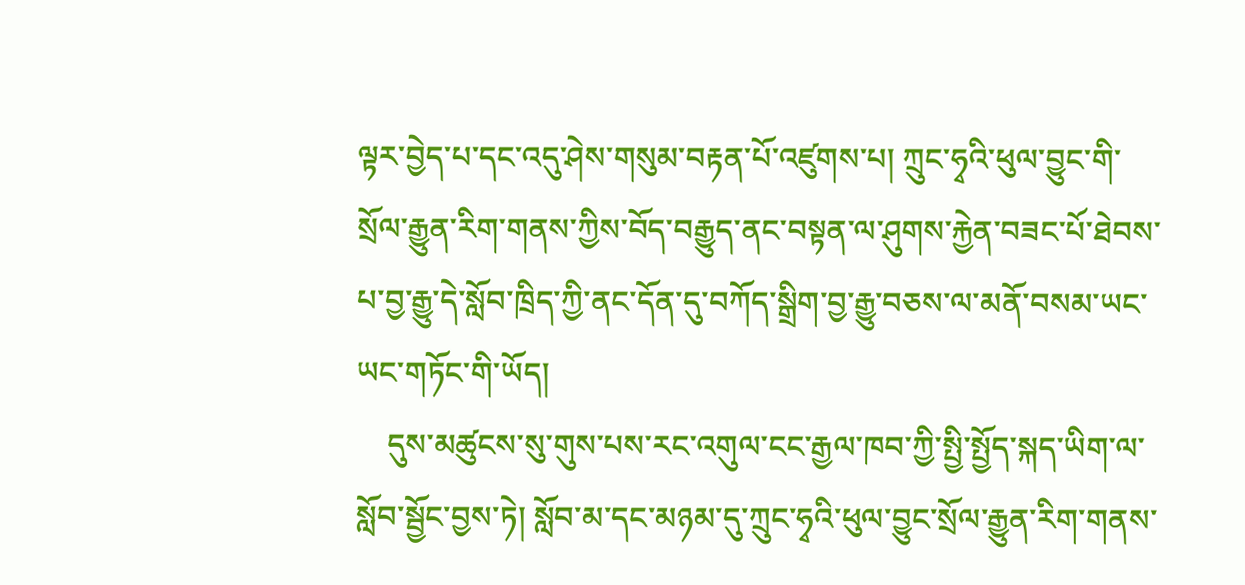ལྟར་བྱེད་པ་དང་འདུ་ཤེས་གསུམ་བརྟན་པོ་འཛུགས་པ། ཀྲུང་ཧྭའི་ཕུལ་བྱུང་གི་སྲོལ་རྒྱུན་རིག་གནས་ཀྱིས་བོད་བརྒྱུད་ནང་བསྟན་ལ་ཤུགས་རྐྱེན་བཟང་པོ་ཐེབས་པ་བྱ་རྒྱུ་དེ་སློབ་ཁྲིད་ཀྱི་ནང་དོན་དུ་བཀོད་སྒྲིག་བྱ་རྒྱུ་བཅས་ལ་མནོ་བསམ་ཡང་ཡང་གཏོང་གི་ཡོད།
    དུས་མཚུངས་སུ་གུས་པས་རང་འགུལ་ངང་རྒྱལ་ཁབ་ཀྱི་སྤྱི་སྤྱོད་སྐད་ཡིག་ལ་སློབ་སྦྱོང་བྱས་ཏེ། སློབ་མ་དང་མཉམ་དུ་ཀྲུང་ཧྭའི་ཕུལ་བྱུང་སྲོལ་རྒྱུན་རིག་གནས་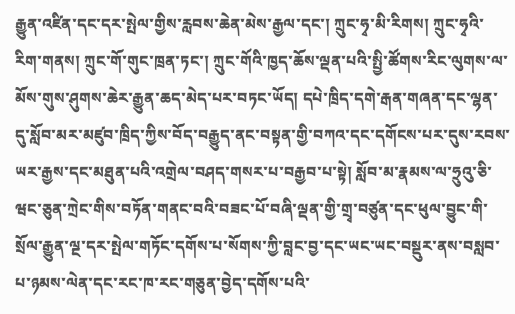རྒྱུན་འཛིན་དང་དར་སྤེལ་གྱིས་རླབས་ཆེན་མེས་རྒྱལ་དང་། ཀྲུང་ཧྭ་མི་རིགས། ཀྲུང་ཧྭའི་རིག་གནས། ཀྲུང་གོ་གུང་ཁྲན་ཏང་། ཀྲུང་གོའི་ཁྱད་ཆོས་ལྡན་པའི་སྤྱི་ཚོགས་རིང་ལུགས་ལ་མོས་གུས་ཤུགས་ཆེར་རྒྱུན་ཆད་མེད་པར་བཏང་ཡོད། དཔེ་ཁྲིད་དགེ་རྒན་གཞན་དང་ལྷན་དུ་སློབ་མར་མཛུབ་ཁྲིད་ཀྱིས་བོད་བརྒྱུད་ནང་བསྟན་གྱི་བཀའ་དང་དགོངས་པར་དུས་རབས་ཡར་རྒྱས་དང་མཐུན་པའི་འགྲེལ་བཤད་གསར་པ་བརྒྱབ་པ་སྟེ། སློབ་མ་རྣམས་ལ་ཧྲུའུ་ཅི་ཝང་ཅུན་ཀྲེང་གིས་བཏོན་གནང་བའི་བཟང་པོ་བཞི་ལྡན་གྱི་གྲྭ་བཙུན་དང་ཕུལ་བྱུང་གི་སྲོལ་རྒྱུན་ལྔ་དར་སྤེལ་གཏོང་དགོས་པ་སོགས་ཀྱི་བླང་བྱ་དང་ཡང་ཡང་བསྡུར་ནས་བསླབ་པ་ཉམས་ལེན་དང་རང་ཁ་རང་གཅུན་བྱེད་དགོས་པའི་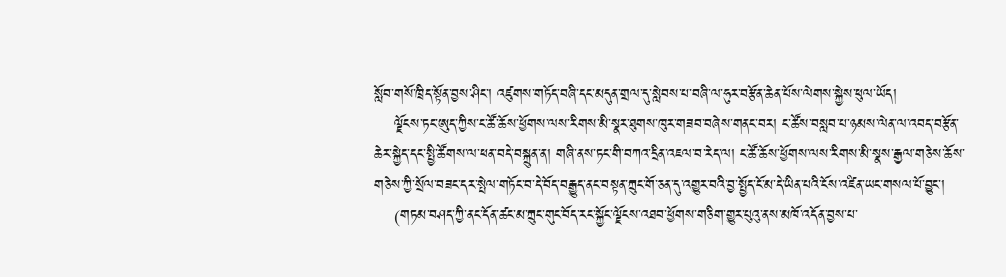སློབ་གསོ་ཁྲིད་སྟོན་བྱས་ཤིང་། འཛུགས་གཏོད་བཞི་དང་མདུན་གྲལ་དུ་སླེབས་པ་བཞི་ལ་ཧུར་བརྩོན་ཆེན་པོས་ལེགས་སྐྱེས་ཕུལ་ཡོད།
    ལྗོངས་ཏང་ཨུད་ཀྱིས་ང་ཚོ་ཆོས་ཕྱོགས་ལས་རིགས་མི་སྣར་ཐུགས་ཁུར་གཟབ་བཞེས་གནང་བར། ང་ཚོས་བསླབ་པ་ཉམས་ལེན་ལ་འབད་བརྩོན་ཆེར་སྐྱེད་དང་སྤྱི་ཚོགས་ལ་ཕན་བདེ་བསྐྲུན་ན། གཞི་ནས་ཏང་གི་བཀའ་དྲིན་འཇལ་བ་རེད་ལ། ང་ཚོ་ཆོས་ཕྱོགས་ལས་རིགས་མི་སྣས་རྒྱལ་གཅེས་ཆོས་གཅེས་ཀྱི་སྲོལ་བཟང་དར་སྤེལ་གཏོང་བ་དེ་བོད་བརྒྱུད་ནང་བསྟན་ཀྲུང་གོ་ཅན་དུ་འགྱུར་བའི་བྱ་སྤྱོད་ངོ་མ་དེ་ཡིན་པའི་ངོས་འཛིན་ཡང་གསལ་པོ་བྱུང་།
    (གཏམ་བཤད་ཀྱི་ནང་དོན་ཚང་མ་ཀྲུང་གུང་བོད་རང་སྐྱོང་ལྗོངས་འཐབ་ཕྱོགས་གཅིག་གྱུར་པུའུ་ནས་མཁོ་འདོན་བྱས་པ་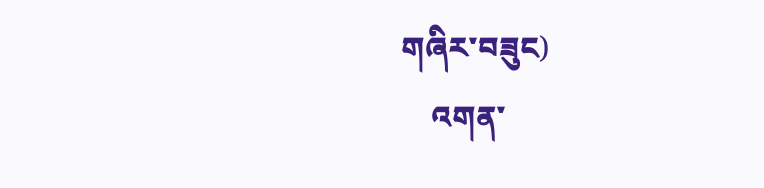གཞིར་བཟུང)
    འགན་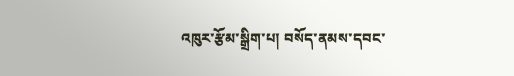འཁུར་རྩོམ་སྒྲིག་པ། བསོད་ནམས་དབང་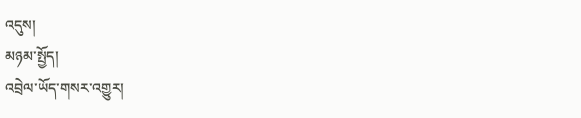འདུས།
མཉམ་སྤྱོད།
འབྲེལ་ཡོད་གསར་འགྱུར།